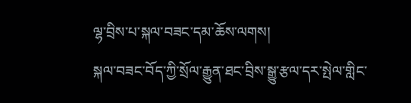ལྷ་བྲིས་པ་སྐལ་བཟང་དམ་ཆོས་ལགས།
སྐལ་བཟང་བོད་ཀྱི་སྲོལ་རྒྱུན་ཐང་བྲིས་སྒྱུ་རྩལ་དར་སྤེལ་གླིང་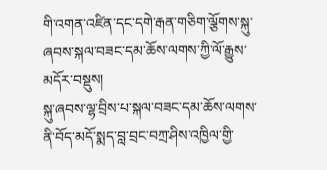གི་འགན་འཛིན་དང་དགེ་རྒན་གཅིག་ལྕོགས་སྐུ་ཞབས་སྐལ་བཟང་དམ་ཆོས་ལགས་ཀྱི་ལོ་རྒྱུས་མདོར་བསྡུས།
སྐུ་ཞབས་ལྷ་བྲིས་པ་སྐལ་བཟང་དམ་ཆོས་ལགས་ནི་བོད་མདོ་སྨད་བླ་བྲང་བཀྲ་ཤིས་འཁྱིལ་གྱི་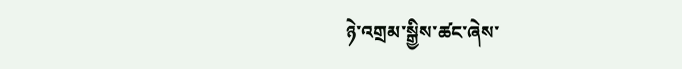ཉེ་འགྲམ་སྒྱིས་ཚང་ཞེས་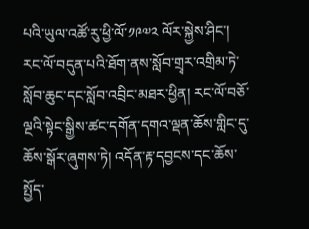པའི་ཡུལ་འཚོ་རུ་ཕྱི་ལོ་༡༩༧༢ ལོར་སྐྱེས་ཤིང་། རང་ལོ་བདུན་པའི་ཐོག་ནས་སློབ་གྲྭར་འགྲིམ་ཏེ་སློབ་ཆུང་དང་སློབ་འབྲིང་མཐར་ཕྱིན། རང་ལོ་བཅོ་ལྔའི་སྟེང་སྒྱིས་ཚང་དགོན་དགའ་ལྡན་ཆོས་གླིང་དུ་ཆོས་སྒོར་ཞུགས་ཏེ། འདོན་རྟ་དབྱངས་དང་ཆོས་སྤྱོད་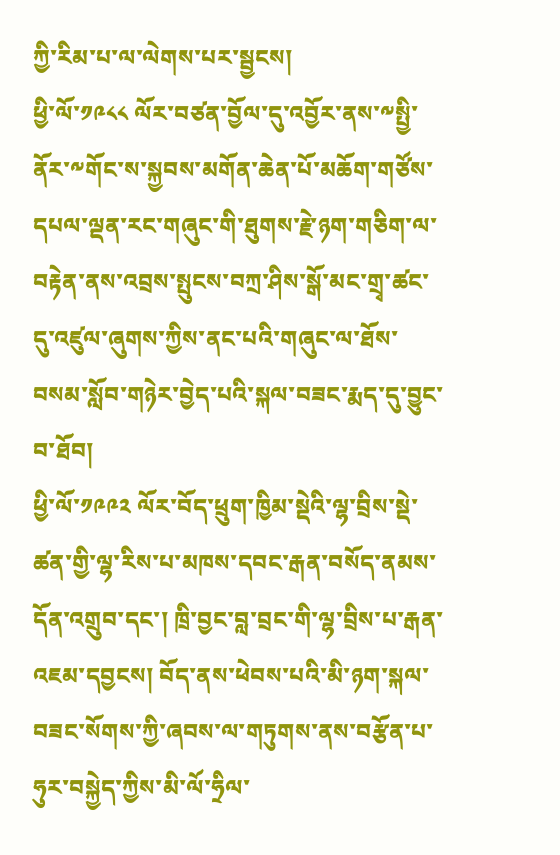ཀྱི་རིམ་པ་ལ་ལེགས་པར་སྦྱངས།
ཕྱི་ལོ་༡༩༨༨ ལོར་བཙན་བྱོལ་དུ་འབྱོར་ནས་༸སྤྱི་ནོར་༸གོང་ས་སྐྱབས་མགོན་ཆེན་པོ་མཆོག་གཙོས་དཔལ་ལྡན་རང་གཞུང་གི་ཐུགས་རྗེ་ཉག་གཅིག་ལ་བརྟེན་ནས་འབྲས་སྤུངས་བཀྲ་ཤིས་སྒོ་མང་གྲྭ་ཚང་དུ་འཛུལ་ཞུགས་ཀྱིས་ནང་པའི་གཞུང་ལ་ཐོས་བསམ་སློབ་གཉེར་བྱེད་པའི་སྐལ་བཟང་རྨད་དུ་བྱུང་བ་ཐོབ།
ཕྱི་ལོ་༡༩༩༢ ལོར་བོད་ཕྲུག་ཁྱིམ་སྡེའི་ལྷ་བྲིས་སྡེ་ཚན་གྱི་ལྷ་རིས་པ་མཁས་དབང་རྒན་བསོད་ནམས་དོན་འགྲུབ་དང་། ཁྲི་བྱང་བླ་བྲང་གི་ལྷ་བྲིས་པ་རྒན་འཇམ་དབྱངས། བོད་ནས་ཕེབས་པའི་མི་ཉག་སྐལ་བཟང་སོགས་ཀྱི་ཞབས་ལ་གཏུགས་ནས་བརྩོན་པ་ཧུར་བསྐྱེད་ཀྱིས་མི་ལོ་ཧྲིལ་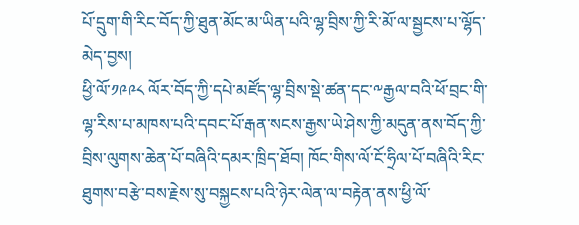པོ་དྲུག་གི་རིང་བོད་ཀྱི་ཐུན་མོང་མ་ཡིན་པའི་ལྷ་བྲིས་ཀྱི་རི་མོ་ལ་སྦྱངས་པ་ལྷོད་མེད་བྱས།
ཕྱི་ལོ་༡༩༩༨ ལོར་བོད་ཀྱི་དཔེ་མཛོད་ལྷ་བྲིས་སྡེ་ཚན་དང་༸རྒྱལ་བའི་ཕོ་བྲང་གི་ལྷ་རིས་པ་མཁས་པའི་དབང་པོ་རྒན་སངས་རྒྱས་ཡེ་ཤེས་ཀྱི་མདུན་ནས་བོད་ཀྱི་བྲིས་ལུགས་ཆེན་པོ་བཞིའི་དམར་ཁྲིད་ཐོབ། ཁོང་གིས་ལོ་ངོ་ཧྲིལ་པོ་བཞིའི་རིང་ཐུགས་བརྩེ་བས་རྗེས་སུ་བསྐྱངས་པའི་ཉེར་ལེན་ལ་བརྟེན་ནས་ཕྱི་ལོ་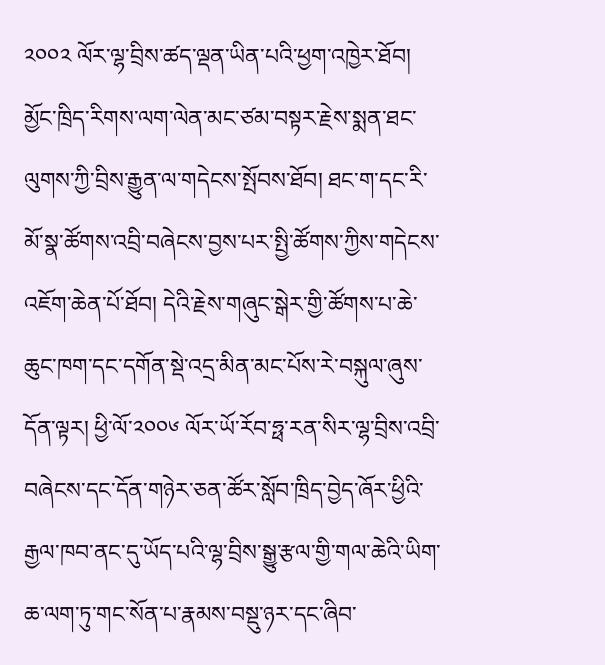༢༠༠༢ ལོར་ལྷ་བྲིས་ཚད་ལྡན་ཡིན་པའི་ཕྱག་འཁྱེར་ཐོབ། མྱོང་ཁྲིད་རིགས་ལག་ལེན་མང་ཙམ་བསྟར་རྗེས་སྨན་ཐང་ལུགས་ཀྱི་བྲིས་རྒྱུན་ལ་གདེངས་སྤོབས་ཐོབ། ཐང་ག་དང་རི་མོ་སྣ་ཚོགས་འབྲི་བཞེངས་བྱས་པར་སྤྱི་ཚོགས་ཀྱིས་གདེངས་འཇོག་ཆེན་པོ་ཐོབ། དེའི་རྗེས་གཞུང་སྒེར་གྱི་ཚོགས་པ་ཆེ་ཆུང་ཁག་དང་དགོན་སྡེ་འདྲ་མིན་མང་པོས་རེ་བསྐུལ་ཞུས་དོན་ལྟར། ཕྱི་ལོ་༢༠༠༦ ལོར་ཡོ་རོབ་ཧྥ་རན་སིར་ལྷ་བྲིས་འབྲི་བཞེངས་དང་དོན་གཉེར་ཅན་ཚོར་སློབ་ཁྲིད་བྱེད་ཞོར་ཕྱིའི་རྒྱལ་ཁབ་ནང་དུ་ཡོད་པའི་ལྷ་བྲིས་སྒྱུ་རྩལ་གྱི་གལ་ཆེའི་ཡིག་ཆ་ལག་ཏུ་གང་སོན་པ་རྣམས་བསྡུ་ཉར་དང་ཞིབ་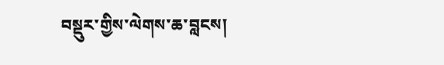བསྡུར་གྱིས་ལེགས་ཆ་བླངས།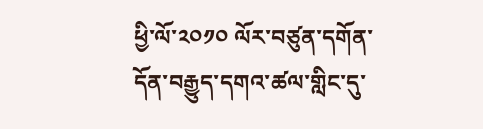ཕྱི་ལོ་༢༠༡༠ ལོར་བཙུན་དགོན་དོན་བརྒྱུད་དགའ་ཚལ་གླིང་དུ་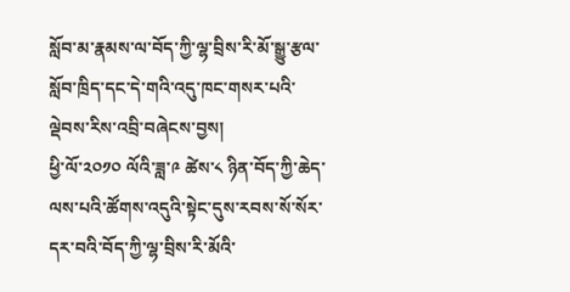སློབ་མ་རྣམས་ལ་བོད་ཀྱི་ལྷ་བྲིས་རི་མོ་སྒྱུ་རྩལ་སློབ་ཁྲིད་དང་དེ་གའི་འདུ་ཁང་གསར་པའི་ལྡེབས་རིས་འབྲི་བཞེངས་བྱས།
ཕྱི་ལོ་༢༠༡༠ ལོའི་ཟླ་༩ ཚེས་༨ ཉིན་བོད་ཀྱི་ཆེད་ལས་པའི་ཚོགས་འདུའི་སྟེང་དུས་རབས་སོ་སོར་དར་བའི་བོད་ཀྱི་ལྷ་བྲིས་རི་མོའི་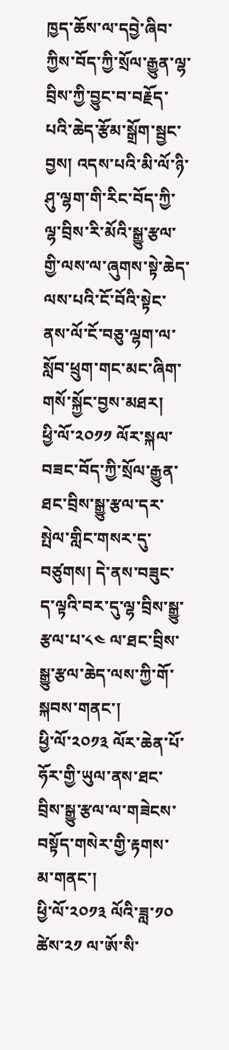ཁྱད་ཆོས་ལ་དབྱེ་ཞིབ་ཀྱིས་བོད་ཀྱི་སྲོལ་རྒྱུན་ལྷ་བྲིས་ཀྱི་བྱུང་བ་བརྗོད་པའི་ཆེད་རྩོམ་སྒྲོག་སྦྱང་བྱས། འདས་པའི་མི་ལོ་ཉི་ཤུ་ལྷག་གི་རིང་བོད་ཀྱི་ལྷ་བྲིས་རི་མོའི་སྒྱུ་རྩལ་གྱི་ལས་ལ་ཞུགས་སྟེ་ཆེད་ལས་པའི་ངོ་བོའི་སྟེང་ནས་ལོ་ངོ་བཅུ་ལྷག་ལ་སློབ་ཕྲུག་གང་མང་ཞིག་གསོ་སྐྱོང་བྱས་མཐར།
ཕྱི་ལོ་༢༠༡༡ ལོར་སྐལ་བཟང་བོད་ཀྱི་སྲོལ་རྒྱུན་ཐང་བྲིས་སྒྱུ་རྩལ་དར་སྤེལ་གླིང་གསར་དུ་བཙུགས། དེ་ནས་བཟུང་ད་ལྟའི་བར་དུ་ལྷ་བྲིས་སྒྱུ་རྩལ་པ་༨༤ ལ་ཐང་བྲིས་སྒྱུ་རྩལ་ཆེད་ལས་ཀྱི་གོ་སྐབས་གནང་།
ཕྱི་ལོ་༢༠༡༣ ལོར་ཆེན་པོ་ཧོར་གྱི་ཡུལ་ནས་ཐང་བྲིས་སྒྱུ་རྩལ་ལ་གཟེངས་བསྟོད་གསེར་གྱི་རྟགས་མ་གནང་།
ཕྱི་ལོ་༢༠༡༣ ལོའི་ཟླ་༡༠ ཚེས་༢༡ ལ་ཨོ་སི་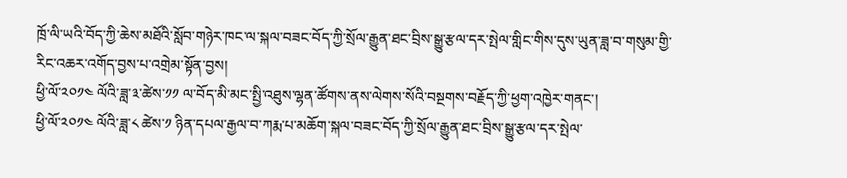ཁྲོ་ལི་ཡའི་བོད་ཀྱི་ཆེས་མཐོའི་སློབ་གཉེར་ཁང་ལ་སྐལ་བཟང་བོད་ཀྱི་སྲོལ་རྒྱུན་ཐང་བྲིས་སྒྱུ་རྩལ་དར་སྤེལ་གླིང་གིས་དུས་ཡུན་ཟླ་བ་གསུམ་གྱི་རིང་འཆར་འགོད་བྱས་པ་འགྲེམ་སྟོན་བྱས།
ཕྱི་ལོ་༢༠༡༤ ལོའི་ཟླ་༣་ཚེས་༡༡ ལ་བོད་མི་མང་སྤྱི་འཐུས་ལྷན་ཚོགས་ནས་ལེགས་སོའི་བསྔགས་བརྗོད་ཀྱི་ཕྱག་འཁྱེར་གནང་།
ཕྱི་ལོ་༢༠༡༤ ལོའི་ཟླ་༨ ཚེས་༡ ཉིན་དཔལ་རྒྱལ་བ་ཀརྨ་པ་མཆོག་སྐལ་བཟང་བོད་ཀྱི་སྲོལ་རྒྱུན་ཐང་བྲིས་སྒྱུ་རྩལ་དར་སྤེལ་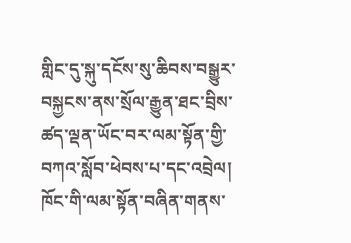གླིང་དུ་སྐུ་དངོས་སུ་ཆིབས་བསྒྱུར་བསྐྱངས་ནས་སྲོལ་རྒྱུན་ཐང་བྲིས་ཚད་ལྡན་ཡོང་བར་ལམ་སྟོན་གྱི་བཀའ་སློབ་ཕེབས་པ་དང་འབྲེལ། ཁོང་གི་ལམ་སྟོན་བཞིན་གནས་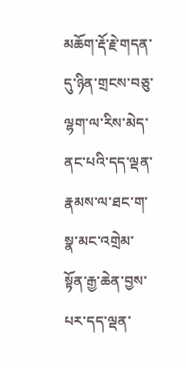མཆོག་རྡོ་རྗེ་གདན་དུ་ཉིན་གྲངས་བཅུ་ལྷག་ལ་རིས་མེད་ནང་པའི་དད་ལྡན་རྣམས་ལ་ཐང་ག་སྣ་མང་འགྲེམ་སྟོན་རྒྱ་ཆེན་བྱས་པར་དད་ལྡན་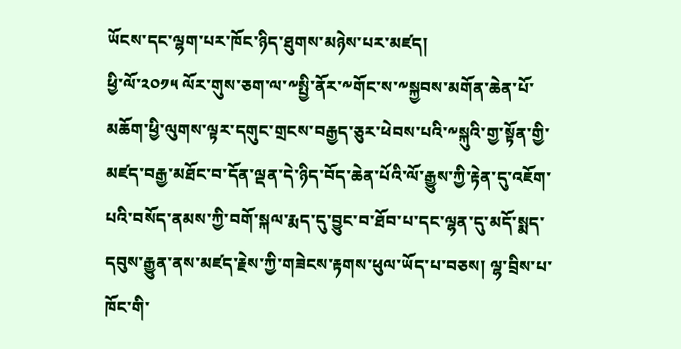ཡོངས་དང་ལྷག་པར་ཁོང་ཉིད་ཐུགས་མཉེས་པར་མཛད།
ཕྱི་ལོ་༢༠༡༥ ལོར་གུས་ཅག་ལ་༸སྤྱི་ནོར་༸གོང་ས་༸སྐྱབས་མགོན་ཆེན་པོ་མཆོག་ཕྱི་ལུགས་ལྟར་དགུང་གྲངས་བརྒྱད་ཅུར་ཕེབས་པའི་༸སྐུའི་གྱ་སྟོན་གྱི་མཛད་བརྒྱ་མཐོང་བ་དོན་ལྡན་དེ་ཉིད་བོད་ཆེན་པོའི་ལོ་རྒྱུས་ཀྱི་རྟེན་དུ་འཇོག་པའི་བསོད་ནམས་ཀྱི་བགོ་སྐལ་རྨད་དུ་བྱུང་བ་ཐོབ་པ་དང་ལྷན་དུ་མདོ་སྨད་དབུས་རྒྱུན་ནས་མཛད་རྗེས་ཀྱི་གཟེངས་རྟགས་ཕུལ་ཡོད་པ་བཅས། ལྷ་བྲིས་པ་ཁོང་གི་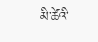མི་ཚེའི་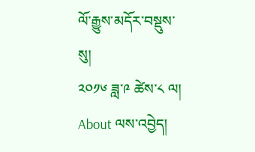ལོ་རྒྱུས་མདོར་བསྡུས་སུ།
༢༠༡༦ ཟླ་༩ ཚེས་༨ ལ།
About ལས་འབྱེད།